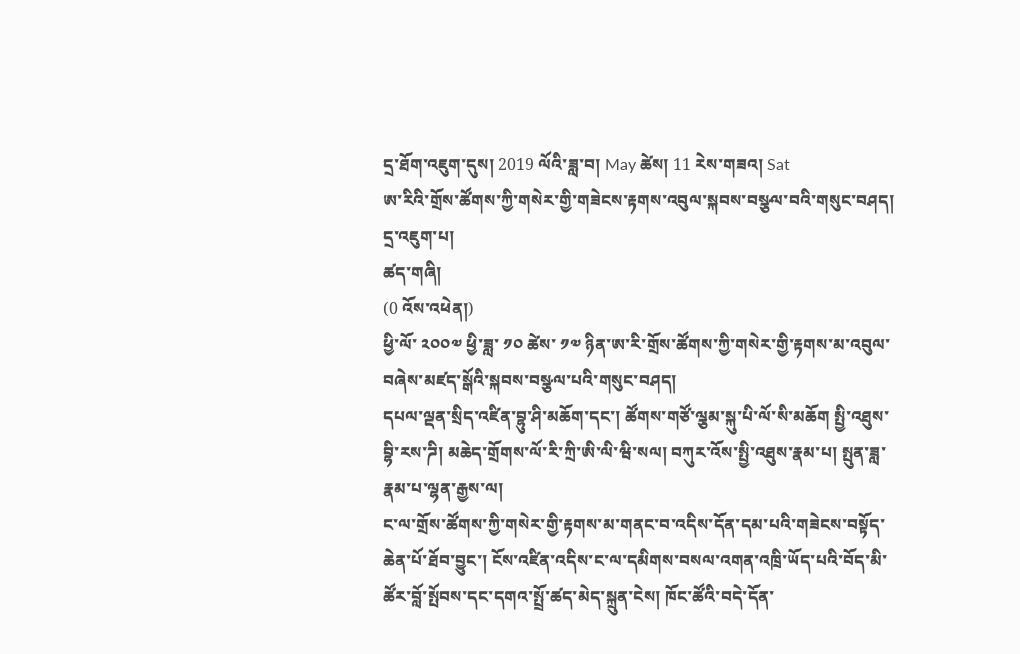དྲ་ཐོག་འཇུག་དུས། 2019 ལོའི་ཟླ་བ། May ཚེས། 11 རེས་གཟའ། Sat
ཨ་རིའི་གྲོས་ཚོགས་ཀྱི་གསེར་གྱི་གཟེངས་རྟགས་འབུལ་སྐབས་བསྩལ་བའི་གསུང་བཤད།
དྲ་འཇུག་པ།
ཚད་གཞི།
(0 འོས་འཕེན།)
ཕྱི་ལོ་ ༢༠༠༧ ཕྱི་ཟླ་ ༡༠ ཚེས་ ༡༧ ཉིན་ཨ་རི་གྲོས་ཚོགས་ཀྱི་གསེར་གྱི་རྟགས་མ་འབུལ་བཞེས་མཛད་སྒོའི་སྐབས་བསྩལ་པའི་གསུང་བཤད།
དཔལ་ལྡན་སྲིད་འཛིན་བྷུ་ཤི་མཆོག་དང་། ཚོགས་གཙོ་ལྕམ་སྐུ་པི་ལོ་སི་མཆོག སྤྱི་འཐུས་བྷི་རས་ཌི། མཆེད་གྲོགས་ལོ་རི་ཀྲི་ཨི་ལི་ཝི་སལ། བཀུར་འོས་སྤྱི་འཐུས་རྣམ་པ། སྤུན་ཟླ་རྣམ་པ་ལྷན་རྒྱས་ལ།
ང་ལ་གྲོས་ཚོགས་ཀྱི་གསེར་གྱི་རྟགས་མ་གནང་བ་འདིས་དོན་དམ་པའི་གཟེངས་བསྟོད་ཆེན་པོ་ཐོབ་བྱུང་། ངོས་འཛིན་འདིས་ང་ལ་དམིགས་བསལ་འགན་འཁྲི་ཡོད་པའི་བོད་མི་ཚོར་བློ་སྤོབས་དང་དགའ་སྤྲོ་ཚད་མེད་སྐྲུན་ངེས། ཁོང་ཚོའི་བདེ་དོན་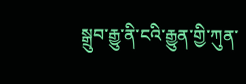སྒྲུབ་རྒྱུ་ནི་ངའི་རྒྱུན་གྱི་ཀུན་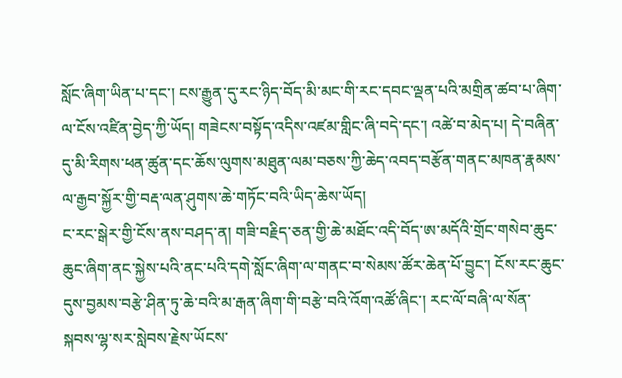སློང་ཞིག་ཡིན་པ་དང་། ངས་རྒྱུན་དུ་རང་ཉིད་བོད་མི་མང་གི་རང་དབང་ལྡན་པའི་མགྲིན་ཚབ་པ་ཞིག་ལ་ངོས་འཛིན་བྱེད་ཀྱི་ཡོད། གཟེངས་བསྟོད་འདིས་འཛམ་གླིང་ཞི་བདེ་དང་། འཚེ་བ་མེད་པ། དེ་བཞིན་དུ་མི་རིགས་ཕན་ཚུན་དང་ཆོས་ལུགས་མཐུན་ལམ་བཅས་ཀྱི་ཆེད་འབད་བརྩོན་གནང་མཁན་རྣམས་ལ་རྒྱབ་སྐྱོར་གྱི་བརྡ་ལན་ཤུགས་ཆེ་གཏོང་བའི་ཡིད་ཆེས་ཡོད།
ང་རང་སྒེར་གྱི་ངོས་ནས་བཤད་ན། གཟི་བརྗིད་ཅན་གྱི་ཆེ་མཐོང་འདི་བོད་ཨ་མདོའི་གྲོང་གསེབ་ཆུང་ཆུང་ཞིག་ནང་སྐྱེས་པའི་ནང་པའི་དགེ་སློང་ཞིག་ལ་གནང་བ་སེམས་ཚོར་ཆེན་པོ་བྱུང་། ངོས་རང་ཆུང་དུས་བྱམས་བརྩེ་ཤིན་ཏུ་ཆེ་བའི་མ་རྒན་ཞིག་གི་བརྩེ་བའི་འོག་འཚོ་ཞིང་། རང་ལོ་བཞི་ལ་སོན་སྐབས་ལྷ་སར་སླེབས་རྗེས་ཡོངས་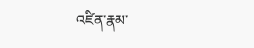འཛིན་རྣམ་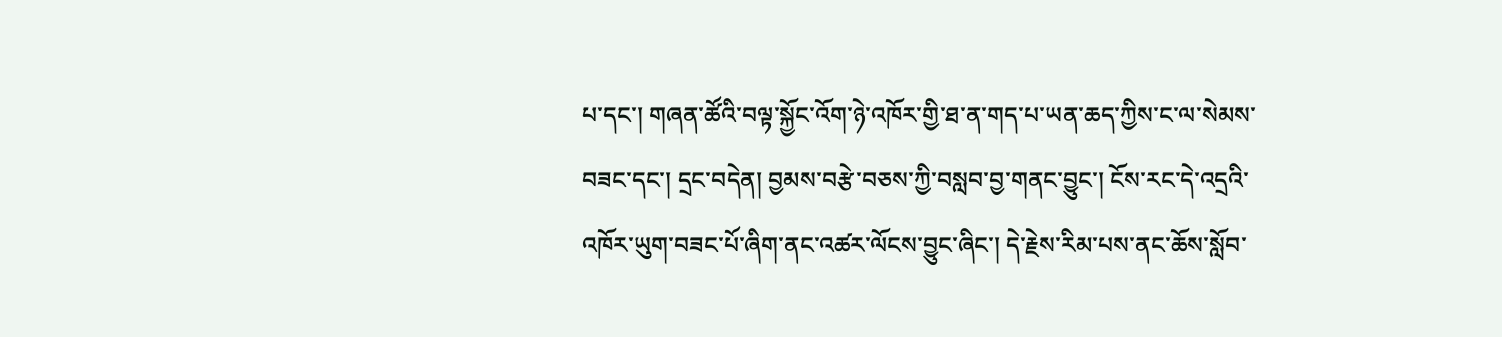པ་དང་། གཞན་ཚོའི་བལྟ་སྐྱོང་འོག་ཉེ་འཁོར་གྱི་ཐ་ན་གད་པ་ཡན་ཆད་ཀྱིས་ང་ལ་སེམས་བཟང་དང་། དྲང་བདེན། བྱམས་བརྩེ་བཅས་ཀྱི་བསླབ་བྱ་གནང་བྱུང་། ངོས་རང་དེ་འདྲའི་འཁོར་ཡུག་བཟང་པོ་ཞིག་ནང་འཚར་ལོངས་བྱུང་ཞིང་། དེ་རྗེས་རིམ་པས་ནང་ཆོས་སློབ་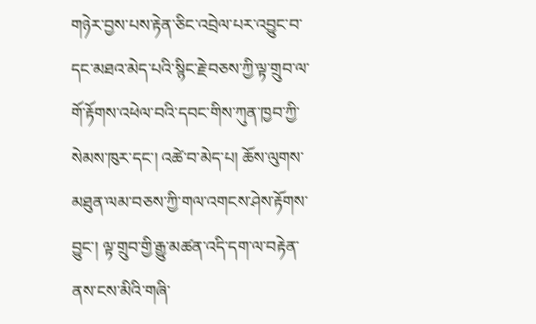གཉེར་བྱས་པས་རྟེན་ཅིང་འབྲེལ་པར་འབྱུང་བ་དང་མཐའ་མེད་པའི་སྙིང་རྗེ་བཅས་ཀྱི་ལྟ་གྲུབ་ལ་གོ་རྟོགས་འཕེལ་བའི་དབང་གིས་ཀུན་ཁྱབ་ཀྱི་སེམས་ཁུར་དང་། འཚེ་བ་མེད་པ། ཆོས་ལུགས་མཐུན་ལམ་བཅས་ཀྱི་གལ་འགངས་ཤེས་རྟོགས་བྱུང་། ལྟ་གྲུབ་གྱི་རྒྱུ་མཚན་འདི་དག་ལ་བརྟེན་ནས་ངས་མིའི་གཞི་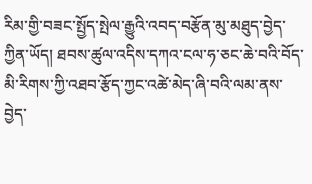རིམ་གྱི་བཟང་སྤྱོད་སྤེལ་རྒྱུའི་འབད་བརྩོན་མུ་མཐུད་བྱེད་ཀྱིན་ཡོད། ཐབས་ཚུལ་འདིས་དཀའ་ངལ་ཧ་ཅང་ཆེ་བའི་བོད་མི་རིགས་ཀྱི་འཐབ་རྩོད་ཀྱང་འཚེ་མེད་ཞི་བའི་ལམ་ནས་བྱེད་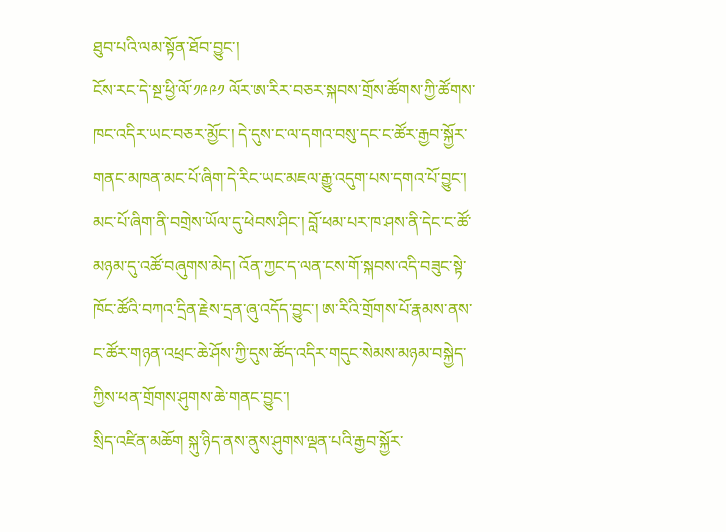ཐུབ་པའི་ལམ་སྟོན་ཐོབ་བྱུང་།
ངོས་རང་དེ་སྔ་ཕྱི་ལོ་༡༩༩༡ ལོར་ཨ་རིར་བཅར་སྐབས་གྲོས་ཚོགས་ཀྱི་ཚོགས་ཁང་འདིར་ཡང་བཅར་མྱོང་། དེ་དུས་ང་ལ་དགའ་བསུ་དང་ང་ཚོར་རྒྱབ་སྐྱོར་གནང་མཁན་མང་པོ་ཞིག་དེ་རིང་ཡང་མཇལ་རྒྱུ་འདུག་པས་དགའ་པོ་བྱུང་། མང་པོ་ཞིག་ནི་བགྲེས་ཡོལ་དུ་ཕེབས་ཤིང་། བློ་ཕམ་པར་ཁ་ཤས་ནི་དེང་ང་ཚོ་མཉམ་དུ་འཚོ་བཞུགས་མེད། འོན་ཀྱང་ད་ལན་ངས་གོ་སྐབས་འདི་བཟུང་སྟེ་ཁོང་ཚོའི་བཀའ་དྲིན་རྗེས་དྲན་ཞུ་འདོད་བྱུང་། ཨ་རིའི་གྲོགས་པོ་རྣམས་ནས་ང་ཚོར་གཉན་འཕྲང་ཆེ་ཤོས་ཀྱི་དུས་ཚོད་འདིར་གདུང་སེམས་མཉམ་བསྐྱེད་ཀྱིས་ཕན་གྲོགས་ཤུགས་ཆེ་གནང་བྱུང་།
སྲིད་འཛིན་མཆོག སྐུ་ཉིད་ནས་ནུས་ཤུགས་ལྡན་པའི་རྒྱབ་སྐྱོར་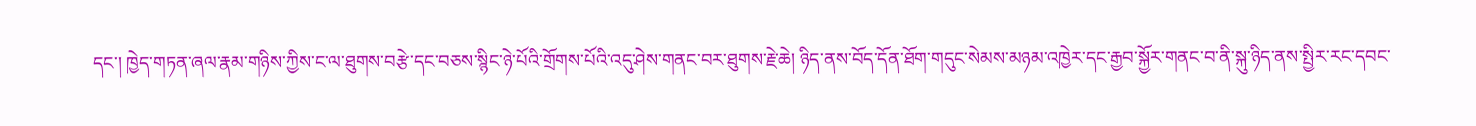དང་། ཁྱེད་གཏན་ཞལ་རྣམ་གཉིས་ཀྱིས་ང་ལ་ཐུགས་བརྩེ་དང་བཅས་སྙིང་ཉེ་པོའི་གྲོགས་པོའི་འདུ་ཤེས་གནང་བར་ཐུགས་རྗེ་ཆེ། ཉིད་ནས་བོད་དོན་ཐོག་གདུང་སེམས་མཉམ་འཁྱེར་དང་རྒྱབ་སྐྱོར་གནང་བ་ནི་སྐུ་ཉིད་ནས་སྤྱིར་རང་དབང་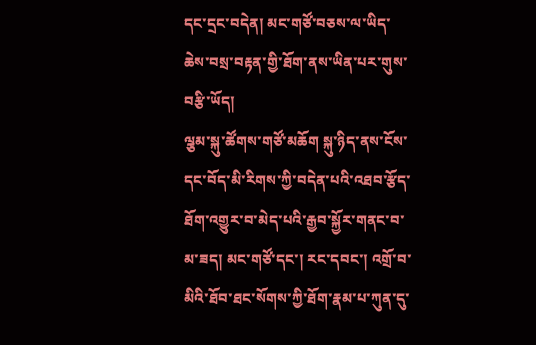དང་དྲང་བདེན། མང་གཙོ་བཅས་ལ་ཡིད་ཆེས་བསྲ་བརྟན་གྱི་ཐོག་ནས་ཡིན་པར་གུས་བརྩི་ཡོད།
ལྕམ་སྐུ་ཚོགས་གཙོ་མཆོག སྐུ་ཉིད་ནས་ངོས་དང་བོད་མི་རིགས་ཀྱི་བདེན་པའི་འཐབ་རྩོད་ཐོག་འགྱུར་བ་མེད་པའི་རྒྱབ་སྐྱོར་གནང་བ་མ་ཟད། མང་གཙོ་དང་། རང་དབང་། འགྲོ་བ་མིའི་ཐོབ་ཐང་སོགས་ཀྱི་ཐོག་རྣམ་པ་ཀུན་དུ་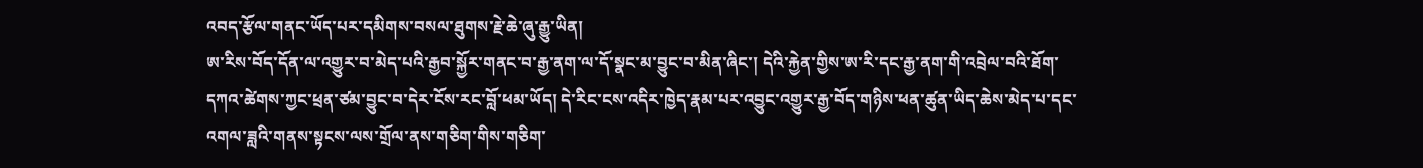འབད་རྩོལ་གནང་ཡོད་པར་དམིགས་བསལ་ཐུགས་རྗེ་ཆེ་ཞུ་རྒྱུ་ཡིན།
ཨ་རིས་བོད་དོན་ལ་འགྱུར་བ་མེད་པའི་རྒྱབ་སྐྱོར་གནང་བ་རྒྱ་ནག་ལ་དོ་སྣང་མ་བྱུང་བ་མིན་ཞིང་། དེའི་རྐྱེན་གྱིས་ཨ་རི་དང་རྒྱ་ནག་གི་འབྲེལ་བའི་ཐོག་དཀའ་ཚེགས་ཀྱང་ཕྲན་ཙམ་བྱུང་བ་དེར་ངོས་རང་བློ་ཕམ་ཡོད། དེ་རིང་ངས་འདིར་ཁྱེད་རྣམ་པར་འབྱུང་འགྱུར་རྒྱ་བོད་གཉིས་ཕན་ཚུན་ཡིད་ཆེས་མེད་པ་དང་འགལ་ཟླའི་གནས་སྟངས་ལས་གྲོལ་ནས་གཅིག་གིས་གཅིག་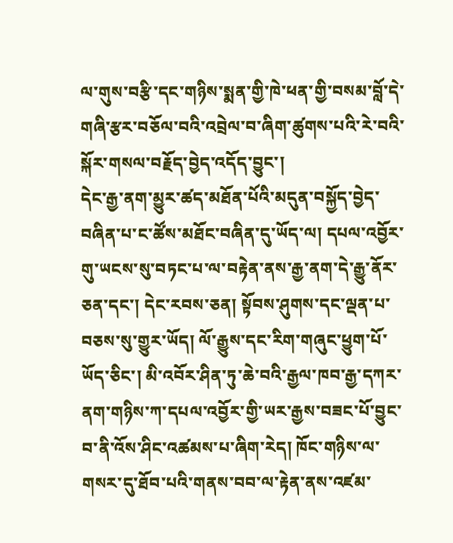ལ་གུས་བརྩི་དང་གཉིས་སྨན་གྱི་ཁེ་ཕན་གྱི་བསམ་བློ་དེ་གཞི་རྩར་བཅོལ་བའི་འབྲེལ་བ་ཞིག་ཚུགས་པའི་རེ་བའི་སྐོར་གསལ་བརྗོད་བྱེད་འདོད་བྱུང་།
དེང་རྒྱ་ནག་མྱུར་ཚད་མཐོན་པོའི་མདུན་བསྐྱོད་བྱེད་བཞིན་པ་ང་ཚོས་མཐོང་བཞིན་དུ་ཡོད་ལ། དཔལ་འབྱོར་གུ་ཡངས་སུ་བཏང་པ་ལ་བརྟེན་ནས་རྒྱ་ནག་དེ་རྒྱུ་ནོར་ཅན་དང་། དེང་རབས་ཅན། སྟོབས་ཤུགས་དང་ལྡན་པ་བཅས་སུ་གྱུར་ཡོད། ལོ་རྒྱུས་དང་རིག་གཞུང་ཕྱུག་པོ་ཡོད་ཅིང་། མི་འབོར་ཤིན་ཏུ་ཆེ་བའི་རྒྱལ་ཁབ་རྒྱ་དཀར་ནག་གཉིས་ཀ་དཔལ་འབྱོར་གྱི་ཡར་རྒྱས་བཟང་པོ་བྱུང་བ་ནི་འོས་ཤིང་འཚམས་པ་ཞིག་རེད། ཁོང་གཉིས་ལ་གསར་དུ་ཐོབ་པའི་གནས་བབ་ལ་རྟེན་ནས་འཛམ་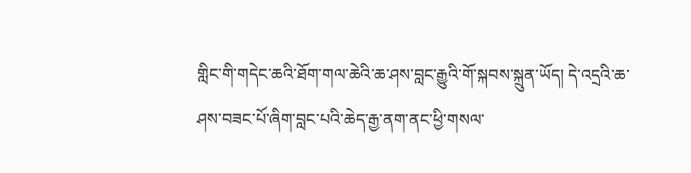གླིང་གི་གདེང་ཆའི་ཐོག་གལ་ཆེའི་ཆ་ཤས་བླང་རྒྱུའི་གོ་སྐབས་སྐྲུན་ཡོད། དེ་འདྲའི་ཆ་ཤས་བཟང་པོ་ཞིག་བླང་པའི་ཆེད་རྒྱ་ནག་ནང་ཕྱི་གསལ་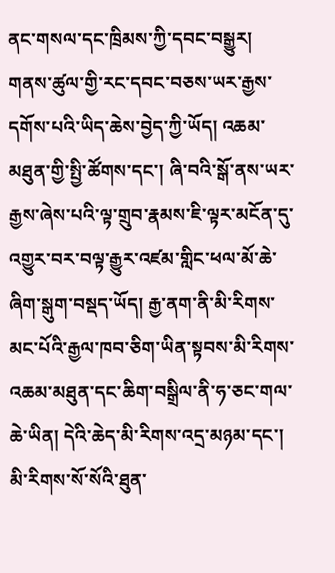ནང་གསལ་དང་ཁྲིམས་ཀྱི་དབང་བསྒྱུར། གནས་ཚུལ་གྱི་རང་དབང་བཅས་ཡར་རྒྱས་དགོས་པའི་ཡིད་ཆེས་བྱེད་ཀྱི་ཡོད། འཆམ་མཐུན་གྱི་སྤྱི་ཚོགས་དང་། ཞི་བའི་སྒོ་ནས་ཡར་རྒྱས་ཞེས་པའི་ལྟ་གྲུབ་རྣམས་ཇི་ལྟར་མངོན་དུ་འགྱུར་བར་བལྟ་རྒྱུར་འཛམ་གླིང་ཕལ་མོ་ཆེ་ཞིག་སྒུག་བསྡད་ཡོད། རྒྱ་ནག་ནི་མི་རིགས་མང་པོའི་རྒྱལ་ཁབ་ཅིག་ཡིན་སྟབས་མི་རིགས་འཆམ་མཐུན་དང་ཆིག་བསྒྲིལ་ནི་ཧ་ཅང་གལ་ཆེ་ཡིན། དེའི་ཆེད་མི་རིགས་འདྲ་མཉམ་དང་། མི་རིགས་སོ་སོའི་ཐུན་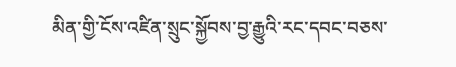མིན་གྱི་ངོས་འཛིན་སྲུང་སྐྱོབས་བྱ་རྒྱུའི་རང་དབང་བཅས་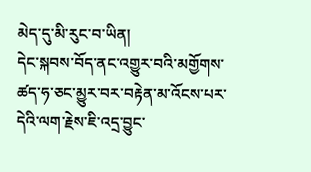མེད་དུ་མི་རུང་བ་ཡིན།
དེང་སྐབས་བོད་ནང་འགྱུར་བའི་མགྱོགས་ཚད་ཧ་ཅང་མྱུར་བར་བརྟེན་མ་འོངས་པར་དེའི་ལག་རྗེས་ཇི་འདྲ་བྱུང་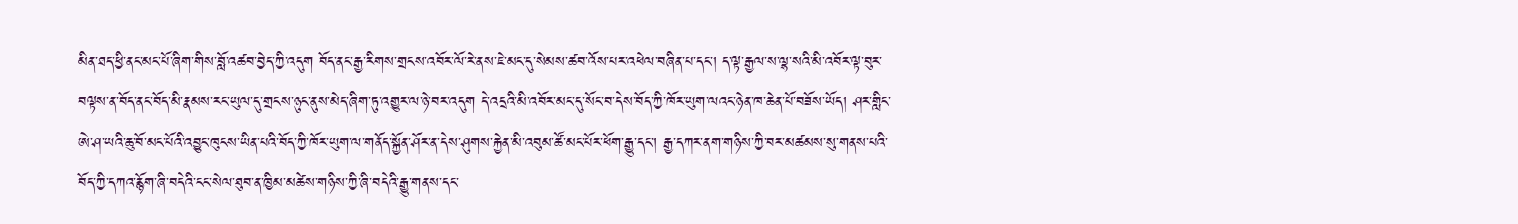མིན་ཐད་ཕྱི་ནང་མང་པོ་ཞིག་གིས་བློ་འཚབ་བྱེད་ཀྱི་འདུག བོད་ནང་རྒྱ་རིགས་གྲངས་འབོར་ལོ་རེ་ནས་ཇེ་མང་དུ་སེམས་ཚབ་འོས་པར་འཕེལ་བཞིན་པ་དང་། ད་ལྟ་རྒྱལ་ས་ལྷ་སའི་མི་འབོར་ལྟ་བུར་བལྟས་ན་བོད་ནང་བོད་མི་རྣམས་རང་ཡུལ་དུ་གྲངས་ཉུང་ནུས་མེད་ཞིག་ཏུ་འགྱུར་ལ་ཉེ་བར་འདུག དེ་འདྲའི་མི་འབོར་མང་དུ་སོང་བ་དེས་བོད་ཀྱི་ཁོར་ཡུག་ལའང་ཉེན་ཁ་ཆེན་པོ་བཟོས་ཡོད། ཤར་གླིང་ཨེ་ཤ་ཡའི་ཆུ་བོ་མང་པོའི་འབྱུང་ཁུངས་ཡིན་པའི་བོད་ཀྱི་ཁོར་ཡུག་ལ་གནོད་སྐྱོན་ཤོར་ན་དེས་ཤུགས་རྐྱེན་མི་འབུམ་ཚོ་མང་པོར་ཕོག་རྒྱུ་དང་། རྒྱ་དཀར་ནག་གཉིས་ཀྱི་བར་མཚམས་སུ་གནས་པའི་བོད་ཀྱི་དཀའ་རྙོག་ཞི་བདེའི་ངང་སེལ་ཐུབ་ན་ཁྱིམ་མཚེས་གཉིས་ཀྱི་ཞི་བདེའི་རྒྱུ་གནས་དང་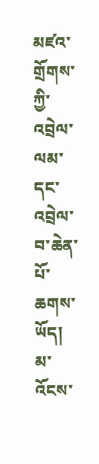མཛའ་གྲོགས་ཀྱི་འབྲེལ་ལམ་དང་འབྲེལ་བ་ཆེན་པོ་ཆགས་ཡོད།
མ་འོངས་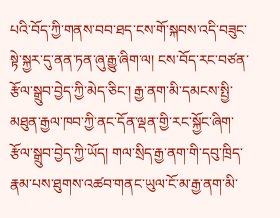པའི་བོད་ཀྱི་གནས་བབ་ཐད་ངས་གོ་སྐབས་འདི་བཟུང་སྟེ་སྐྱར་དུ་ནན་ཏན་ཞུ་རྒྱུ་ཞིག་ལ། ངས་བོད་རང་བཙན་རྩོལ་སྒྲུབ་བྱེད་ཀྱི་མེད་ཅིང་། རྒྱ་ནག་མི་དམངས་སྤྱི་མཐུན་རྒྱལ་ཁབ་ཀྱི་ནང་དོན་ལྡན་གྱི་རང་སྐྱོང་ཞིག་རྩོལ་སྒྲུབ་བྱེད་ཀྱི་ཡོད། གལ་སྲིད་རྒྱ་ནག་གི་དབུ་ཁྲིད་རྣམ་པས་ཐུགས་འཚབ་གནང་ཡུལ་ངོ་མ་རྒྱ་ནག་མི་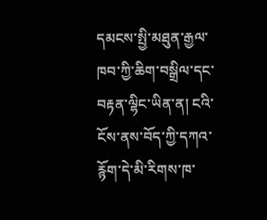དམངས་སྤྱི་མཐུན་རྒྱལ་ཁབ་ཀྱི་ཆིག་བསྒྲིལ་དང་བརྟན་ལྷིང་ཡིན་ན། ངའི་ངོས་ནས་བོད་ཀྱི་དཀའ་རྙོག་དེ་མི་རིགས་ཁ་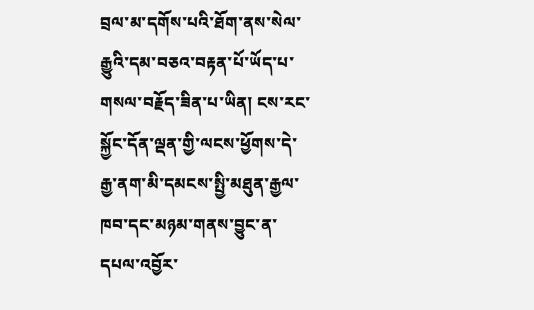བྲལ་མ་དགོས་པའི་ཐོག་ནས་སེལ་རྒྱུའི་དམ་བཅའ་བརྟན་པོ་ཡོད་པ་གསལ་བརྗོད་ཟིན་པ་ཡིན། ངས་རང་སྐྱོང་དོན་ལྡན་གྱི་ལངས་ཕྱོགས་དེ་རྒྱ་ནག་མི་དམངས་སྤྱི་མཐུན་རྒྱལ་ཁབ་དང་མཉམ་གནས་བྱུང་ན་དཔལ་འབྱོར་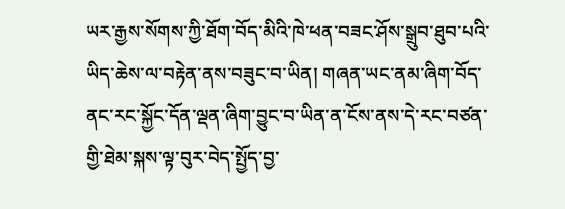ཡར་རྒྱས་སོགས་ཀྱི་ཐོག་བོད་མིའི་ཁེ་ཕན་བཟང་ཤོས་སྒྲུབ་ཐུབ་པའི་ཡིད་ཆེས་ལ་བརྟེན་ནས་བཟུང་བ་ཡིན། གཞན་ཡང་ནམ་ཞིག་བོད་ནང་རང་སྐྱོང་དོན་ལྡན་ཞིག་བྱུང་བ་ཡིན་ན་ངོས་ནས་དེ་རང་བཙན་གྱི་ཐེམ་སྐས་ལྟ་བུར་བེད་སྤྱོད་བྱ་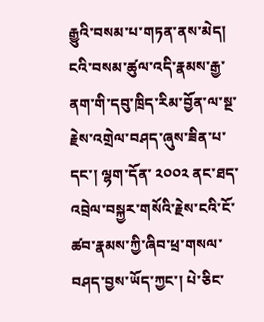རྒྱུའི་བསམ་པ་གཏན་ནས་མེད།
ངའི་བསམ་ཚུལ་འདི་རྣམས་རྒྱ་ནག་གི་དབུ་ཁྲིད་རིམ་བྱོན་ལ་སྔ་རྗེས་འགྲེལ་བཤད་ཞུས་ཟིན་པ་དང་། ལྷག་དོན་ ༢༠༠༢ ནང་ཐད་འབྲེལ་བསྐྱར་གསོའི་རྗེས་ངའི་ངོ་ཚབ་རྣམས་ཀྱི་ཞིབ་ཕྲ་གསལ་བཤད་བྱས་ཡོད་ཀྱང་། པེ་ཅིང་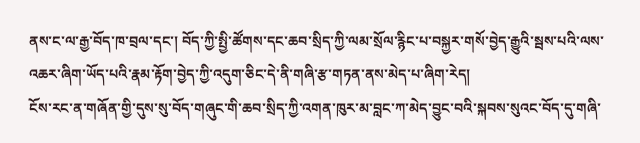ནས་ང་ལ་རྒྱ་བོད་ཁ་བྲལ་དང་། བོད་ཀྱི་སྤྱི་ཚོགས་དང་ཆབ་སྲིད་ཀྱི་ལམ་སྲོལ་རྙིང་པ་བསྐྱར་གསོ་བྱེད་རྒྱུའི་སྦས་པའི་ལས་འཆར་ཞིག་ཡོད་པའི་རྣམ་རྟོག་བྱེད་ཀྱི་འདུག་ཅིང་དེ་ནི་གཞི་རྩ་གཏན་ནས་མེད་པ་ཞིག་རེད།
ངོས་རང་ན་གཞོན་གྱི་དུས་སུ་བོད་གཞུང་གི་ཆབ་སྲིད་ཀྱི་འགན་ཁུར་མ་བླང་ཀ་མེད་བྱུང་བའི་སྐབས་སུའང་བོད་དུ་གཞི་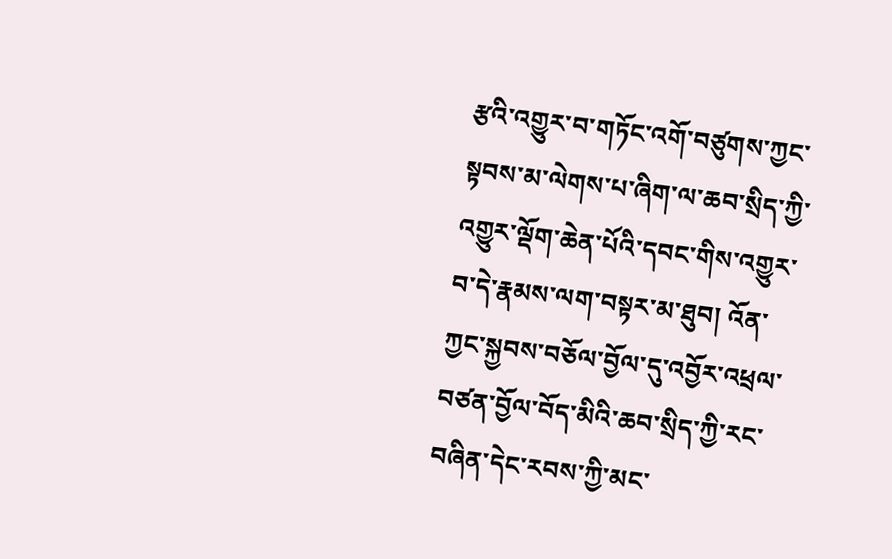རྩའི་འགྱུར་བ་གཏོང་འགོ་བཙུགས་ཀྱང་སྟབས་མ་ལེགས་པ་ཞིག་ལ་ཆབ་སྲིད་ཀྱི་འགྱུར་ལྡོག་ཆེན་པོའི་དབང་གིས་འགྱུར་བ་དེ་རྣམས་ལག་བསྟར་མ་ཐུབ། འོན་ཀྱང་སྐྱབས་བཅོལ་བྱོལ་དུ་འབྱོར་འཕྲལ་བཙན་བྱོལ་བོད་མིའི་ཆབ་སྲིད་ཀྱི་རང་བཞིན་དེང་རབས་ཀྱི་མང་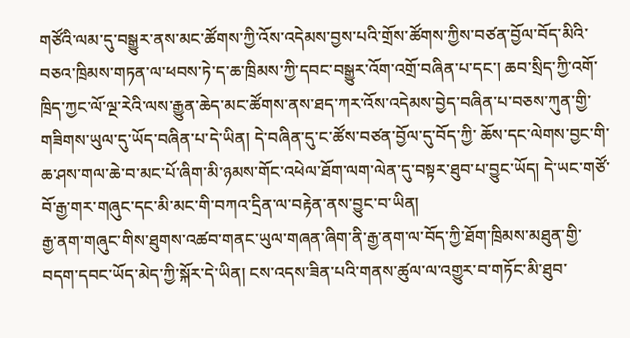གཙོའི་ལམ་དུ་བསྒྱུར་ནས་མང་ཚོགས་ཀྱི་འོས་འདེམས་བྱས་པའི་གྲོས་ཚོགས་ཀྱིས་བཙན་བྱོལ་བོད་མིའི་བཅའ་ཁྲིམས་གཏན་ལ་ཕབས་ཏེ་ད་ཆ་ཁྲིམས་ཀྱི་དབང་བསྒྱུར་འོག་འགྲོ་བཞིན་པ་དང་། ཆབ་སྲིད་ཀྱི་འགོ་ཁྲིད་ཀྱང་ལོ་ལྔ་རེའི་ལས་རྒྱུན་ཆེད་མང་ཚོགས་ནས་ཐད་ཀར་འོས་འདེམས་བྱེད་བཞིན་པ་བཅས་ཀུན་གྱི་གཟིགས་ཡུལ་དུ་ཡོད་བཞིན་པ་དེ་ཡིན། དེ་བཞིན་དུ་ང་ཚོས་བཙན་བྱོལ་དུ་བོད་ཀྱི་ ཆོས་དང་ལེགས་བྱང་གི་ཆ་ཤས་གལ་ཆེ་བ་མང་པོ་ཞིག་མི་ཉམས་གོང་འཕེལ་ཐོག་ལག་ལེན་དུ་བསྟར་ཐུབ་པ་བྱུང་ཡོད། དེ་ཡང་གཙོ་བོ་རྒྱ་གར་གཞུང་དང་མི་མང་གི་བཀའ་དྲིན་ལ་བརྟེན་ནས་བྱུང་བ་ཡིན།
རྒྱ་ནག་གཞུང་གིས་ཐུགས་འཚབ་གནང་ཡུལ་གཞན་ཞིག་ནི་རྒྱ་ནག་ལ་བོད་ཀྱི་ཐོག་ཁྲིམས་མཐུན་གྱི་བདག་དབང་ཡོད་མེད་ཀྱི་སྐོར་དེ་ཡིན། ངས་འདས་ཟིན་པའི་གནས་ཚུལ་ལ་འགྱུར་བ་གཏོང་མི་ཐུབ་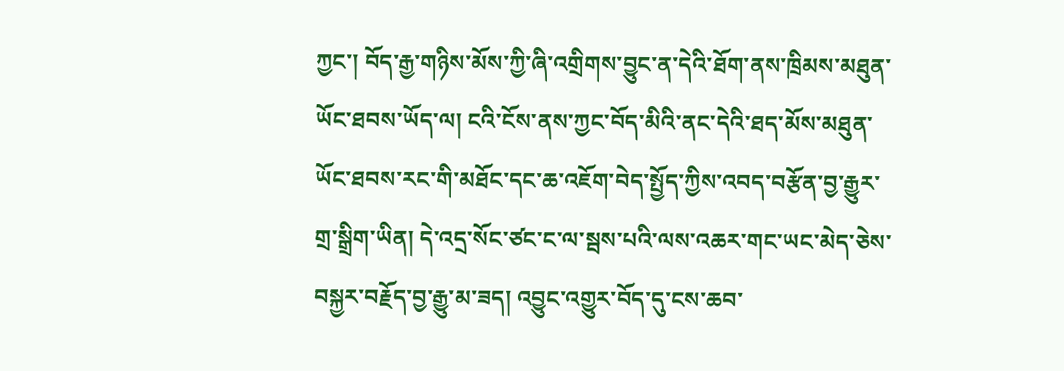ཀྱང་། བོད་རྒྱ་གཉིས་མོས་ཀྱི་ཞི་འགྲིགས་བྱུང་ན་དེའི་ཐོག་ནས་ཁྲིམས་མཐུན་ཡོང་ཐབས་ཡོད་ལ། ངའི་ངོས་ནས་ཀྱང་བོད་མིའི་ནང་དེའི་ཐད་མོས་མཐུན་ཡོང་ཐབས་རང་གི་མཐོང་དང་ཆ་འཇོག་བེད་སྤྱོད་ཀྱིས་འབད་བརྩོན་བྱ་རྒྱུར་གྲ་སྒྲིག་ཡིན། དེ་འདྲ་སོང་ཙང་ང་ལ་སྦས་པའི་ལས་འཆར་གང་ཡང་མེད་ཅེས་བསྐྱར་བརྗོད་བྱ་རྒྱུ་མ་ཟད། འབྱུང་འགྱུར་བོད་དུ་ངས་ཆབ་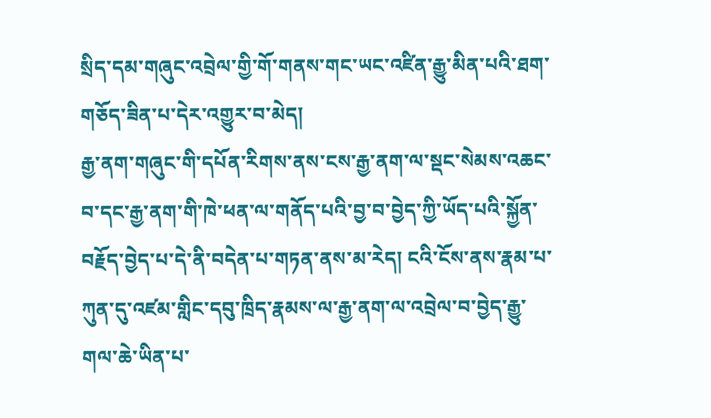སྲིད་དམ་གཞུང་འབྲེལ་གྱི་གོ་གནས་གང་ཡང་འཛིན་རྒྱུ་མིན་པའི་ཐག་གཅོད་ཟིན་པ་དེར་འགྱུར་བ་མེད།
རྒྱ་ནག་གཞུང་གི་དཔོན་རིགས་ནས་ངས་རྒྱ་ནག་ལ་སྡང་སེམས་འཆང་བ་དང་རྒྱ་ནག་གི་ཁེ་ཕན་ལ་གནོད་པའི་བྱ་བ་བྱེད་ཀྱི་ཡོད་པའི་སྐྱོན་བརྗོད་བྱེད་པ་དེ་ནི་བདེན་པ་གཏན་ནས་མ་རེད། ངའི་ངོས་ནས་རྣམ་པ་ཀུན་དུ་འཛམ་གླིང་དབུ་ཁྲིད་རྣམས་ལ་རྒྱ་ནག་ལ་འབྲེལ་བ་བྱེད་རྒྱུ་གལ་ཆེ་ཡིན་པ་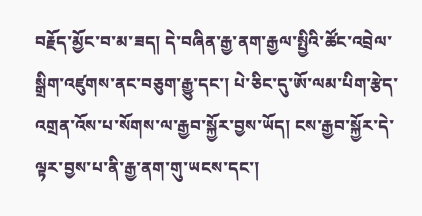བརྗོད་མྱོང་བ་མ་ཟད། དེ་བཞིན་རྒྱ་ནག་རྒྱལ་སྤྱིའི་ཚོང་འབྲེལ་སྒྲིག་འཛུགས་ནང་བཅུག་རྒྱུ་དང་། པེ་ཅིང་དུ་ཨོ་ལམ་པིག་རྩེད་འགྲན་འོས་པ་སོགས་ལ་རྒྱབ་སྐྱོར་བྱས་ཡོད། ངས་རྒྱབ་སྐྱོར་དེ་ལྟར་བྱས་པ་ནི་རྒྱ་ནག་གུ་ཡངས་དང་།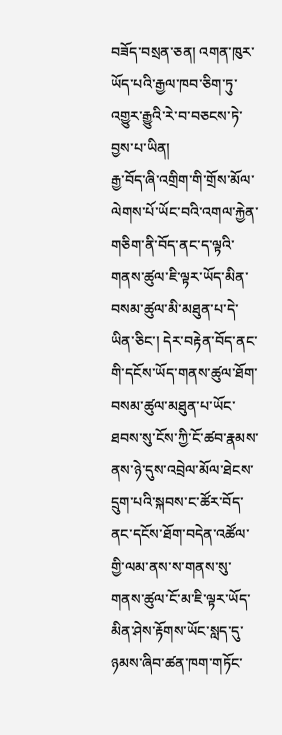བཟོད་བསྲན་ཅན། འགན་ཁུར་ཡོད་པའི་རྒྱལ་ཁབ་ཅིག་ཏུ་འགྱུར་རྒྱུའི་རེ་བ་བཅངས་ཏེ་བྱས་པ་ཡིན།
རྒྱ་བོད་ཞི་འགྲིག་གི་གྲོས་མོལ་ལེགས་པོ་ཡོང་བའི་འགལ་རྐྱེན་གཅིག་ནི་བོད་ནང་ད་ལྟའི་གནས་ཚུལ་ཇི་ལྟར་ཡོད་མིན་བསམ་ཚུལ་མི་མཐུན་པ་དེ་ཡིན་ཅིང་། དེར་བརྟེན་བོད་ནང་གི་དངོས་ཡོད་གནས་ཚུལ་ཐོག་བསམ་ཚུལ་མཐུན་པ་ཡོང་ཐབས་སུ་ངོས་ཀྱི་ངོ་ཚབ་རྣམས་ནས་ཉེ་དུས་འབྲེལ་མོལ་ཐེངས་དྲུག་པའི་སྐབས་ང་ཚོར་བོད་ནང་དངོས་ཐོག་བདེན་འཚོལ་གྱི་ལམ་ནས་ས་གནས་སུ་གནས་ཚུལ་ངོ་མ་ཇི་ལྟར་ཡོད་མིན་ཤེས་རྟོགས་ཡོང་སླད་དུ་ཉམས་ཞིབ་ཚན་ཁག་གཏོང་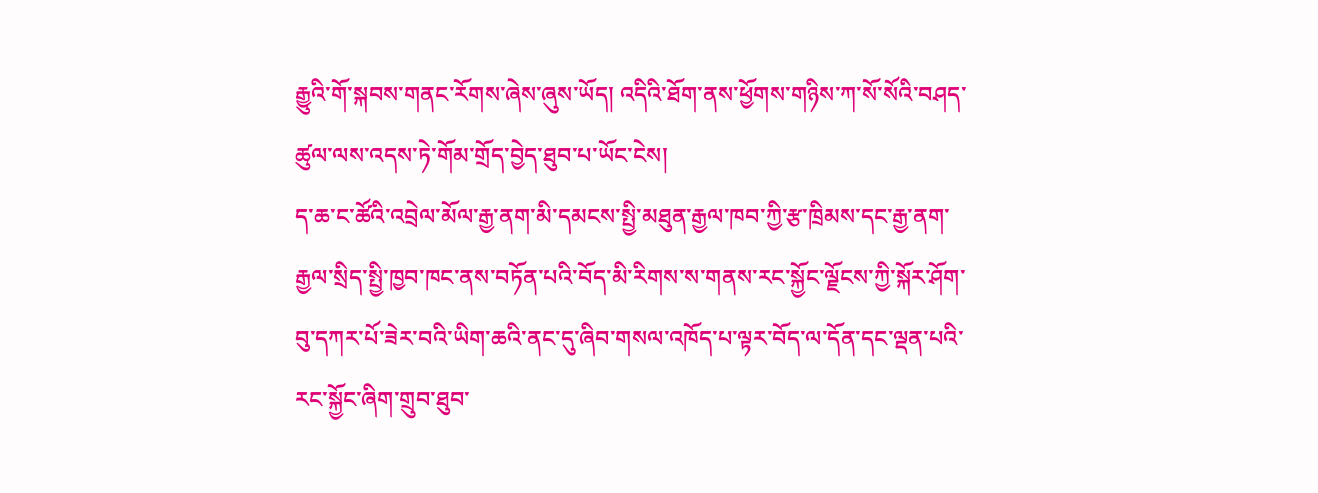རྒྱུའི་གོ་སྐབས་གནང་རོགས་ཞེས་ཞུས་ཡོད། འདིའི་ཐོག་ནས་ཕྱོགས་གཉིས་ཀ་སོ་སོའི་བཤད་ཚུལ་ལས་འདས་ཏེ་གོམ་གྲོད་བྱེད་ཐུབ་པ་ཡོང་ངེས།
ད་ཆ་ང་ཚོའི་འབྲེལ་མོལ་རྒྱ་ནག་མི་དམངས་སྤྱི་མཐུན་རྒྱལ་ཁབ་ཀྱི་རྩ་ཁྲིམས་དང་རྒྱ་ནག་རྒྱལ་སྲིད་སྤྱི་ཁྱབ་ཁང་ནས་བཏོན་པའི་བོད་མི་རིགས་ས་གནས་རང་སྐྱོང་ལྗོངས་ཀྱི་སྐོར་ཤོག་བུ་དཀར་པོ་ཟེར་བའི་ཡིག་ཆའི་ནང་དུ་ཞིབ་གསལ་འཁོད་པ་ལྟར་བོད་ལ་དོན་དང་ལྡན་པའི་རང་སྐྱོང་ཞིག་གྲུབ་ཐུབ་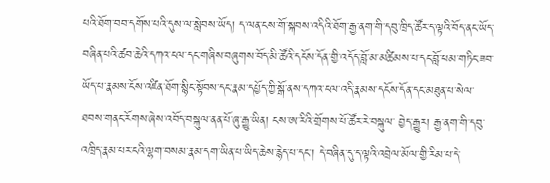པའི་ཐོག་བབ་དགོས་པའི་དུས་ལ་སླེབས་ཡོད། ད་ལན་ངས་གོ་སྐབས་འདིའི་ཐོག་རྒྱ་ནག་གི་དབུ་ཁྲིད་ཚོར་ད་ལྟའི་བོད་ནང་ཡོད་བཞིན་པའི་ཚབ་ཆེའི་དཀའ་ངལ་དང་གཞིས་བཞུགས་བོད་མི་ཚོའི་དངོས་དོན་གྱི་འདོད་བློ་མ་མཚིམས་པ་དང་བློ་ཕམ་གཏིང་ཟབ་ཡོད་པ་རྣམས་ངོས་འཛིན་ཐོག་སྙིང་སྟོབས་དང་རྣམ་དཔྱོད་ཀྱི་སྒོ་ནས་དཀའ་ངལ་འདི་རྣམས་དངོས་དོན་དང་མཐུན་པ་སེལ་ཐབས་གནང་རོགས་ཞེས་འབོད་བསྐུལ་ནན་པོ་ཞུ་རྒྱུ་ཡིན། ངས་ཨ་རིའི་གྲོགས་པོ་ཚོར་རེ་བསྐུལ་ བྱེད་རྒྱུར། རྒྱ་ནག་གི་དབུ་འཁྲིད་རྣམ་པར་ངའི་ལྷག་བསམ་རྣམ་དག་ཡིན་པ་ཡིད་ཆེས་རྙེད་པ་དང་། དེ་བཞིན་དུ་ད་ལྟའི་འབྲེལ་མོལ་གྱི་རིམ་པ་དེ་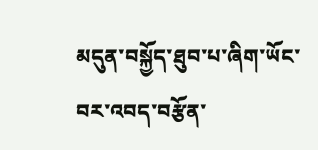མདུན་བསྐྱོད་ཐུབ་པ་ཞིག་ཡོང་བར་འབད་བརྩོན་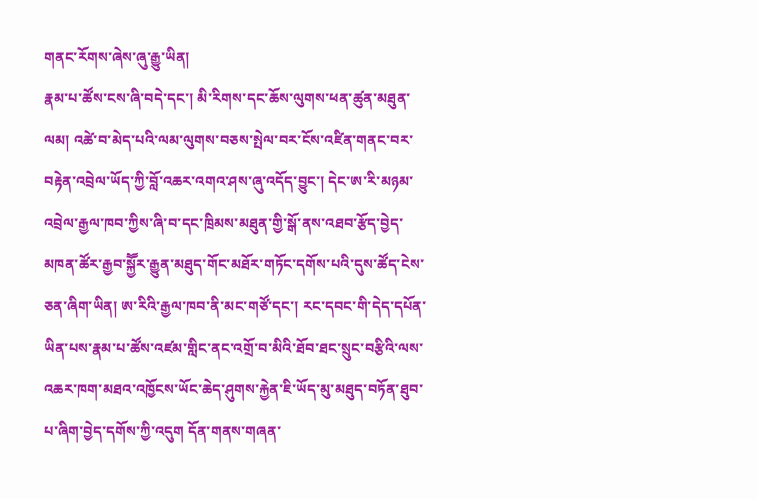གནང་རོགས་ཞེས་ཞུ་རྒྱུ་ཡིན།
རྣམ་པ་ཚོས་ངས་ཞི་བདེ་དང་། མི་རིགས་དང་ཆོས་ལུགས་ཕན་ཚུན་མཐུན་ལམ། འཚེ་བ་མེད་པའི་ལམ་ལུགས་བཅས་སྤེལ་བར་ངོས་འཛིན་གནང་བར་བརྟེན་འབྲེལ་ཡོད་ཀྱི་བློ་འཆར་འགའ་ཤས་ཞུ་འདོད་བྱུང་། དེང་ཨ་རི་མཉམ་འབྲེལ་རྒྱལ་ཁབ་ཀྱིས་ཞི་བ་དང་ཁྲིམས་མཐུན་གྱི་སྒོ་ནས་འཐབ་རྩོད་བྱེད་མཁན་ཚོར་རྒྱབ་སྐྱཽར་རྒྱུན་མཐུད་གོང་མཐོར་གཏོང་དགོས་པའི་དུས་ཚོད་ངེས་ཅན་ཞིག་ཡིན། ཨ་རིའི་རྒྱལ་ཁབ་ནི་མང་གཙོ་དང་། རང་དབང་གི་དེད་དཔོན་ཡིན་པས་རྣམ་པ་ཚོས་འཛམ་གླིང་ནང་འགྲོ་བ་མིའི་ཐོབ་ཐང་སྲུང་བརྩིའི་ལས་འཆར་ཁག་མཐའ་འཁྱོངས་ཡོང་ཆེད་ཤུགས་རྐྱེན་ཇི་ཡོད་མུ་མཐུད་བཏོན་ཐུབ་པ་ཞིག་བྱེད་དགོས་ཀྱི་འདུག དོན་གནས་གཞན་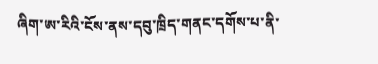ཞིག་ཨ་རིའི་ངོས་ནས་དབུ་ཁྲིད་གནང་དགོས་པ་ནི་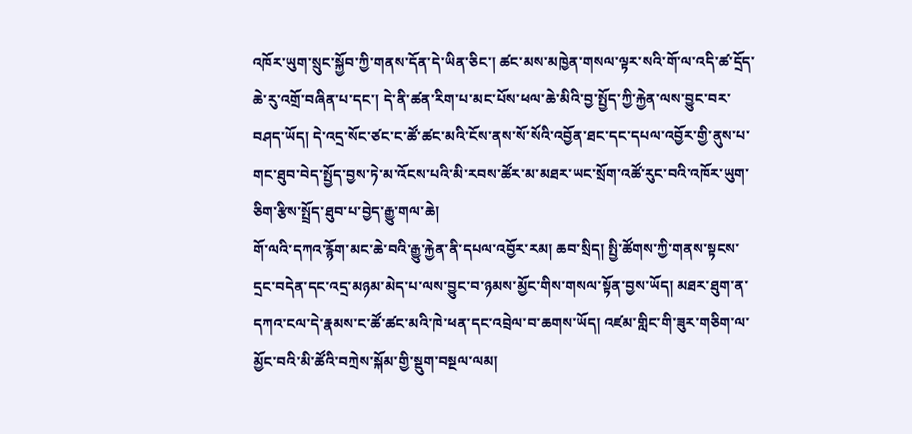འཁོར་ཡུག་སྲུང་སྐྱོབ་ཀྱི་གནས་དོན་དེ་ཡིན་ཅིང་། ཚང་མས་མཁྱེན་གསལ་ལྟར་སའི་གོ་ལ་འདི་ཚ་དྲོད་ཆེ་རུ་འགྲོ་བཞིན་པ་དང་། དེ་ནི་ཚན་རིག་པ་མང་པོས་ཕལ་ཆེ་མིའི་བྱ་སྤྱོད་ཀྱི་རྐྱེན་ལས་བྱུང་བར་བཤད་ཡོད། དེ་འདྲ་སོང་ཙང་ང་ཚོ་ཚང་མའི་ངོས་ནས་སོ་སོའི་འབྱོན་ཐང་དང་དཔལ་འབྱོར་གྱི་ནུས་པ་གང་ཐུབ་བེད་སྤྱོད་བྱས་ཏེ་མ་འོངས་པའི་མི་རབས་ཚོར་མ་མཐར་ཡང་སྲོག་འཚོ་རུང་བའི་འཁོར་ཡུག་ཅིག་རྩིས་སྤྲོད་ཐུབ་པ་བྱེད་རྒྱུ་གལ་ཆེ།
གོ་ལའི་དཀའ་རྙོག་མང་ཆེ་བའི་རྒྱུ་རྐྱེན་ནི་དཔལ་འབྱོར་རམ། ཆབ་སྲིད། སྤྱི་ཚོགས་ཀྱི་གནས་སྟངས་དྲང་བདེན་དང་འདྲ་མཉམ་མེད་པ་ལས་བྱུང་བ་ཉམས་མྱོང་གིས་གསལ་སྟོན་བྱས་ཡོད། མཐར་ཐུག་ན་དཀའ་ངལ་དེ་རྣམས་ང་ཚོ་ཚང་མའི་ཁེ་ཕན་དང་འབྲེལ་བ་ཆགས་ཡོད། འཛམ་གླིང་གི་ཟུར་གཅིག་ལ་མྱོང་བའི་མི་ཚོའི་བཀྲེས་སྐོམ་གྱི་སྡུག་བསྔལ་ལམ།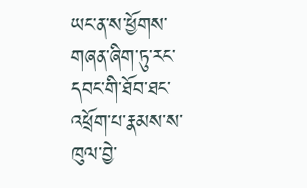ཡང་ན་ས་ཕྱོགས་གཞན་ཞིག་ཏུ་རང་དབང་གི་ཐོབ་ཐང་འཕྲོག་པ་རྣམས་ས་ཁུལ་བྱེ་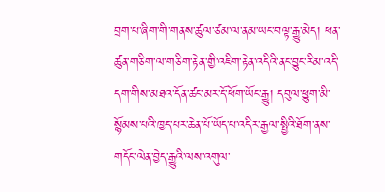བྲག་པ་ཞིག་གི་གནས་ཚུལ་ཙམ་ལ་ནམ་ཡང་བལྟ་རྒྱུ་མེད། ཕན་ཚུན་གཅིག་ལ་གཅིག་རྟེན་གྱི་འཇིག་རྟེན་འདིའི་ནང་བྱུང་རིམ་འདི་དག་གིས་མཐའ་དོན་ཚང་མར་དོ་ཕོག་ཡོང་རྒྱུ། དབུལ་ཕྱུག་མི་སྙོམས་པའི་ཁྱད་པར་ཆེན་པོ་ཡོད་པ་འདིར་རྒྱལ་སྤྱིའི་ཐོག་ནས་གདོང་ལེན་བྱེད་རྒྱུའི་ལས་འགུལ་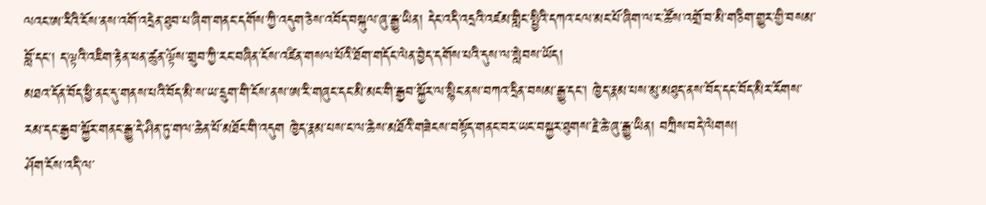ལའང་ཨ་རིའི་ངོས་ནས་འགོ་འདྲེན་ཐུབ་པ་ཞིག་གནང་དགོས་ཀྱི་འདུག་ཅེས་འབོད་བསྐུལ་ཞུ་རྒྱུ་ཡིན། དེང་འདི་འདྲའི་འཛམ་གླིང་སྤྱིའི་དཀའ་ངལ་མང་པོ་ཞིག་ལ་ང་ཚོས་འགྲོ་བ་མི་གཅིག་གྱུར་གྱི་བསམ་བློ་དང་། ད་ལྟའི་འཇིག་རྟེན་ཕན་ཚུན་ལྟོས་གྲུབ་ཀྱི་རང་བཞིན་ངོས་འཛིན་གསལ་པོའི་ཐོག་གདོང་ལེན་བྱེད་དགོས་པའི་དུས་ལ་སླེབས་ཡོད།
མཐའ་དོན་བོད་ཕྱི་ནང་དུ་གནས་པའི་བོད་མི་ས་ཡ་དྲུག་གི་ངོས་ནས་ཨ་རི་གཞུང་དང་མི་མང་གི་རྒྱབ་སྐྱོར་ལ་སྙིང་ནས་བཀའ་དྲིན་བསམ་རྒྱུ་དང་། ཁྱེད་རྣམ་པས་མུ་མཐུད་ནས་བོད་དང་བོད་མིར་རོགས་རམ་དང་རྒྱབ་སྐྱོར་གནང་རྒྱུ་དེ་ཤིན་ཏུ་གལ་ཆེན་པོ་མཐོང་གི་འདུག ཁྱེད་རྣམ་པས་ང་ལ་ཆེས་མཐོའི་གཟེངས་བསྟོད་གནང་བར་ཡང་བསྐྱར་ཐུགས་རྗེ་ཆེ་ཞུ་རྒྱུ་ཡིན། བཀྲིས་བདེ་ལེགས།
ཤོག་ངོས་འདི་ལ་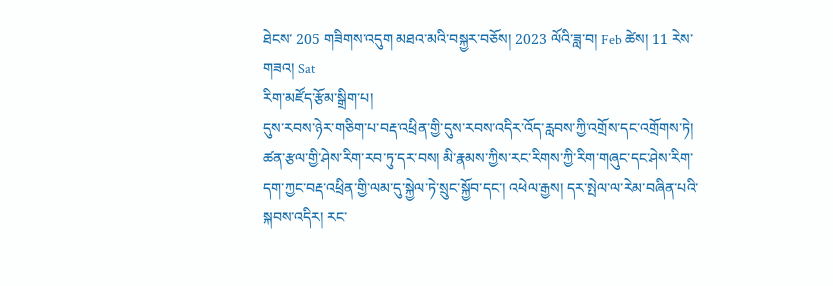ཐེངས་ 205 གཟིགས་འདུག མཐའ་མའི་བསྐྱར་བཅོས། 2023 ལོའི་ཟླ་བ། Feb ཚེས། 11 རེས་གཟའ། Sat
རིག་མཛོད་རྩོམ་སྒྲིག་པ།
དུས་རབས་ཉེར་གཅིག་པ་བརྡ་འཕྲིན་གྱི་དུས་རབས་འདིར་འོད་རླབས་ཀྱི་འགྲོས་དང་འགྲོགས་ཏེ། ཚན་རྩལ་གྱི་ཤེས་རིག་རབ་ཏུ་དར་བས། མི་རྣམས་ཀྱིས་རང་རིགས་ཀྱི་རིག་གཞུང་དང་ཤེས་རིག་དག་ཀྱང་བརྡ་འཕྲིན་གྱི་ལམ་དུ་སྐྱེལ་ཏེ་སྲུང་སྐྱོབ་དང་། འཕེལ་རྒྱས། དར་སྤེལ་ལ་རེམ་བཞིན་པའི་སྐབས་འདིར། རང་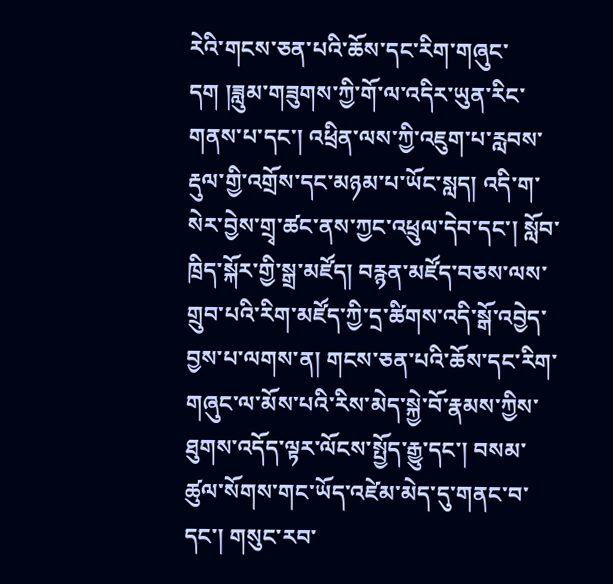རེའི་གངས་ཅན་པའི་ཆོས་དང་རིག་གཞུང་དག །ཟླུམ་གཟུགས་ཀྱི་གོ་ལ་འདིར་ཡུན་རིང་གནས་པ་དང་། འཕྲིན་ལས་ཀྱི་འཇུག་པ་རླབས་རྡུལ་གྱི་འགྲོས་དང་མཉམ་པ་ཡོང་སླད། འདི་ག་སེར་བྱེས་གྲྭ་ཚང་ནས་ཀྱང་འཕྲུལ་དེབ་དང་། སློབ་ཁྲིད་སྐོར་གྱི་སྒྲ་མཛོད། བརྙན་མཛོད་བཅས་ལས་གྲུབ་པའི་རིག་མཛོད་ཀྱི་དྲ་ཚིགས་འདི་སྒོ་འབྱེད་བྱས་པ་ལགས་ན། གངས་ཅན་པའི་ཆོས་དང་རིག་གཞུང་ལ་མོས་པའི་རིས་མེད་སྐྱེ་བོ་རྣམས་ཀྱིས་ཐུགས་འདོད་ལྟར་ལོངས་སྤྱོད་རྒྱུ་དང་། བསམ་ཚུལ་སོགས་གང་ཡོད་འཛེམ་མེད་དུ་གནང་བ་དང་། གསུང་རབ་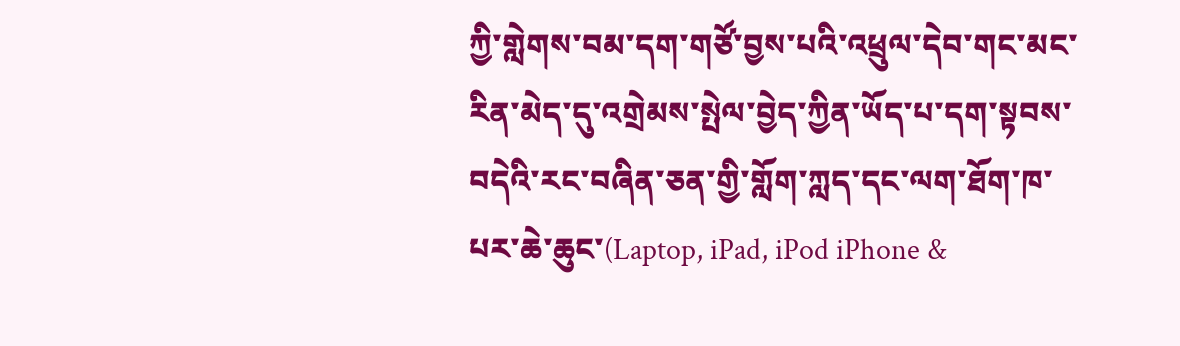ཀྱི་གླེགས་བམ་དག་གཙོ་བྱས་པའི་འཕྲུལ་དེབ་གང་མང་རིན་མེད་དུ་འགྲེམས་སྤེལ་བྱེད་ཀྱིན་ཡོད་པ་དག་སྟབས་བདེའི་རང་བཞིན་ཅན་གྱི་གློག་ཀླད་དང་ལག་ཐོག་ཁ་པར་ཆེ་ཆུང་(Laptop, iPad, iPod iPhone &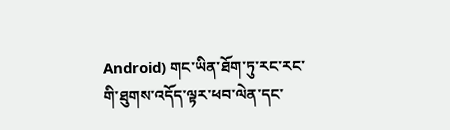Android) གང་ཡིན་ཐོག་ཏུ་རང་རང་གི་ཐུགས་འདོད་ལྟར་ཕབ་ལེན་དང་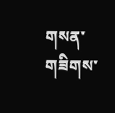གསན་གཟིགས་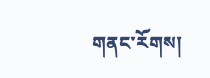གནང་རོགས།